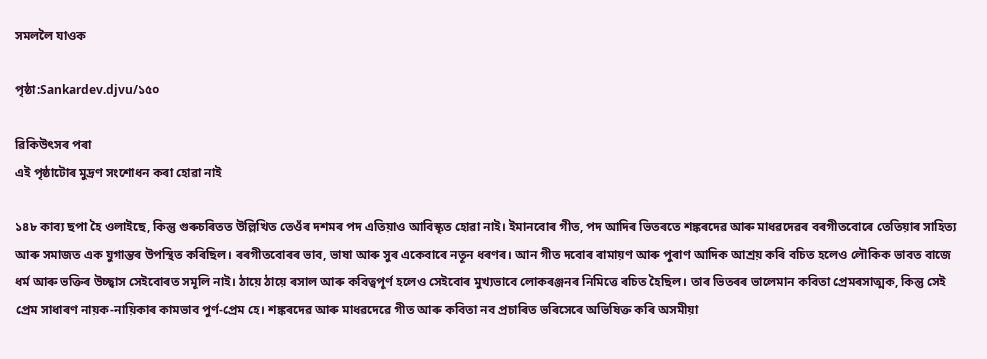সমললৈ যাওক

পৃষ্ঠা:Sankardev.djvu/১৫০

ৱিকিউৎসৰ পৰা
এই পৃষ্ঠাটোৰ মুদ্ৰণ সংশোধন কৰা হোৱা নাই

১৪৮ কাব্য ছপা হৈ ওলাইছে, কিন্তু গুৰুচৰিতত উল্লিখিত তেওঁৰ দশমৰ পদ এতিয়াও আবিস্কৃত হোৱা নাই। ইমানবোৰ গীত, পদ আদিৰ ভিতৰতে শঙ্কৰদেৱ আৰু মাধৱদেৱৰ বৰগীতবোৰে তেতিয়াৰ সাহিত্য আৰু সমাজত এক যুগান্তৰ উপস্থিত কৰিছিল। ৰৰগীতবোৰৰ ভাব, ভাষা আৰু সুৰ একেবাৰে নতূন ধৰণৰ। আন গীত দবোৰ ৰামায়ণ আৰু পুৰাণ আদিক আশ্ৰয় কৰি বচিত হলেও লৌকিক ভাবত বাজে ধৰ্ম আৰু ভক্তিৰ উচ্ছ্বাস সেইবোৰত সমূলি নাই। ঠায়ে ঠায়ে ৰসাল আৰু কবিত্বপূৰ্ণ হলেও সেইবোৰ মুখ্যভাবে লোকৰঞ্জনৰ নিমিত্তে ৰচিত হৈছিল। তাৰ ভিতৰৰ ভালেমান কবিতা প্ৰেমৰসাত্মক, কিন্তু সেই প্ৰেম সাধাৰণ নায়ক-নায়িকাৰ কামভাব পুৰ্ণ-প্ৰেম হে। শঙ্কৰদেৱ আৰু মাধৱদেৱে গীত আৰু কবিতা নব প্ৰচাৰিত ভৰিসেৰে অভিষিক্ত কৰি অসমীয়া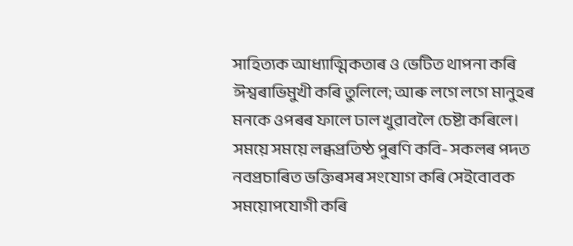সাহিত্যক আধ্যাত্মিকতাৰ ও ভেটিত থাপনা কৰি ঈশ্বৰাভিমুখী কৰি তুলিলে; আৰু লগে লগে মানুহৰ মনকে ওপৰৰ ফালে ঢাল খুৱাবলৈ চেষ্টা কৰিলে। সময়ে সময়ে লব্ধপ্ৰতিষ্ঠ পুৰণি কবি- সকলৰ পদত নবপ্ৰচাৰিত ভক্তিৰসৰ সংযোগ কৰি সেইবোবক সময়োপযোগী কৰি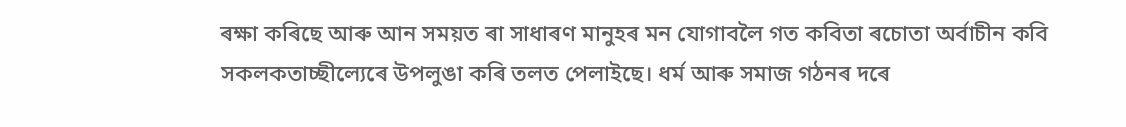ৰক্ষা কৰিছে আৰু আন সময়ত ৰা সাধাৰণ মানুহৰ মন যোগাবলৈ গত কবিতা ৰচোতা অৰ্বাচীন কবি সকলকতাচ্ছীল্যেৰে উপলুঙা কৰি তলত পেলাইছে। ধৰ্ম আৰু সমাজ গঠনৰ দৰে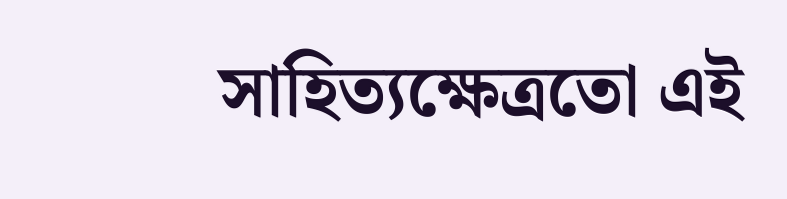সাহিত্যক্ষেত্ৰতো এই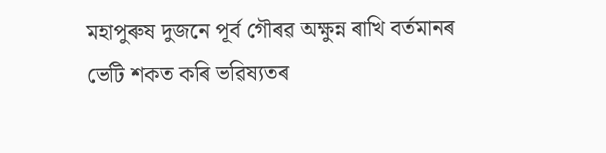মহাপুৰুষ দুজনে পূৰ্ব গৌৰৱ অক্ষুন্ন ৰাখি বৰ্তমানৰ ভেটি শকত কৰি ভৱিষ্যতৰ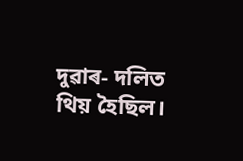দুৱাৰ- দলিত থিয় হৈছিল।